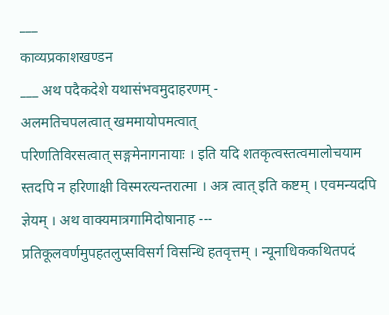___
काव्यप्रकाशखण्डन
___ अथ पदैकदेशे यथासंभवमुदाहरणम् -
अलमतिचपलत्वात् खममायोपमत्वात्
परिणतिविरसत्वात् सङ्गमेनागनायाः । इति यदि शतकृत्वस्तत्वमालोचयाम
स्तदपि न हरिणाक्षी विस्मरत्यन्तरात्मा । अत्र त्वात् इति कष्टम् । एवमन्यदपि ज्ञेयम् । अथ वाक्यमात्रगामिदोषानाह ---
प्रतिकूलवर्णमुपहतलुप्सविसर्ग विसन्धि हतवृत्तम् । न्यूनाधिककथितपदं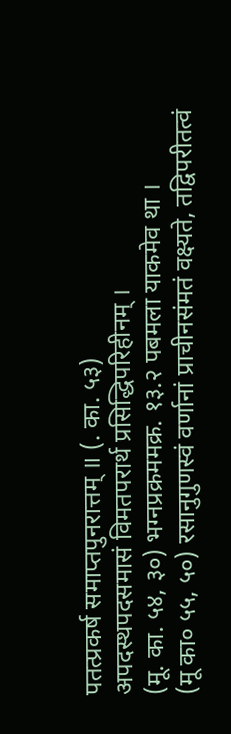पतत्प्रकर्ष समाप्तपुनरात्तम् ॥ (. का. ५३)
अपदस्थपदसमासं विमतपरार्थ प्रसिद्धिपरिहीनम् ।
(मू. का. ५४, ३०) भग्नप्रक्रममक्र. १३.२ पबमला याकमेव था ।
(मू का० ५५, ५०) रसानुगुणस्वं वर्णानां प्राचीनसंमतं वक्ष्यते, तद्विपरीतत्वं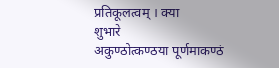प्रतिकूलत्वम् । क्या
शुभारे
अकुण्ठोत्कण्ठया पूर्णमाकण्ठं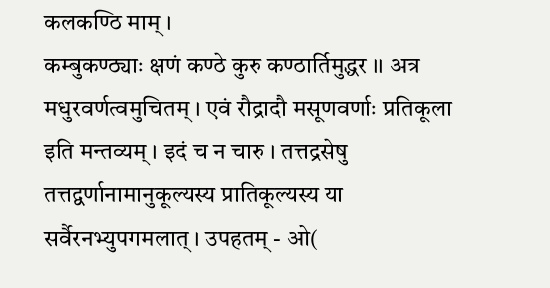कलकण्ठि माम् ।
कम्बुकण्ठ्याः क्षणं कण्ठे कुरु कण्ठार्तिमुद्धर ।। अत्र मधुरवर्णत्वमुचितम् । एवं रौद्रादौ मसूणवर्णाः प्रतिकूला इति मन्तव्यम् । इदं च न चारु । तत्तद्रसेषु तत्तद्वर्णानामानुकूल्यस्य प्रातिकूल्यस्य या सर्वैरनभ्युपगमलात् । उपहतम् - ओ(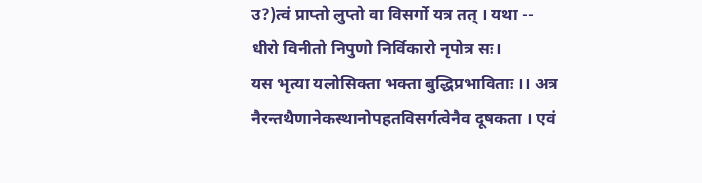उ?)त्वं प्राप्तो लुप्तो वा विसर्गो यत्र तत् । यथा --
धीरो विनीतो निपुणो निर्विकारो नृपोत्र सः।
यस भृत्या यलोसिक्ता भक्ता बुद्धिप्रभाविताः ।। अत्र नैरन्तथैणानेकस्थानोपहतविसर्गत्वेनैव दूषकता । एवं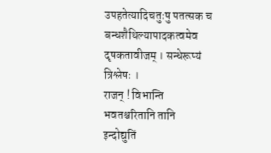उपहतेत्यादिचतुःषु पतत्सक च बन्धशैथिल्यापादकत्वमेव दृषकतावीजम् । सन्धेरूप्यं त्रिश्लेषः ।
राजन् ! विभान्ति भवतश्चरितानि तानि
इन्दोद्युतिं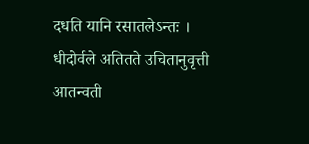दधति यानि रसातलेऽन्तः । धीदोर्वले अतितते उचितानुवृत्ती
आतन्वती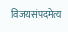विजयसंपदमेत्य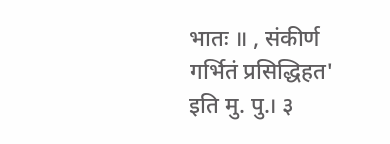भातः ॥ , संकीर्ण गर्भितं प्रसिद्धिहत' इति मु. पु.। ३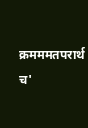क्रमममतपरार्थ च'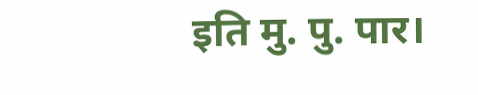इति मु. पु. पार।